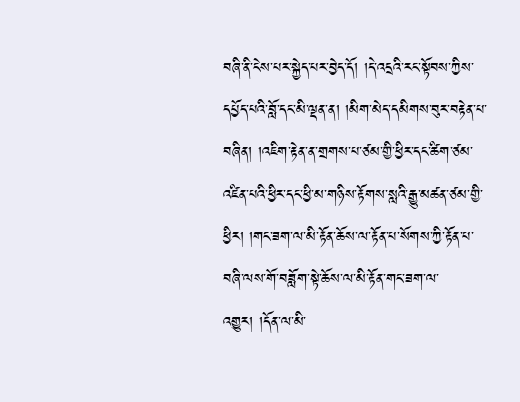བཞི་ནི་ངེས་པར་སྐྱེད་པར་བྱེད་དོ། །དེ་འདྲའི་རང་སྟོབས་ཀྱིས་དཔྱོད་པའི་བློ་དང་མི་ལྡན་ན། །མིག་མེད་དམིགས་བུར་བརྟེན་པ་བཞིན། །འཇིག་རྟེན་ན་གྲགས་པ་ཙམ་གྱི་ཕྱིར་དང་ཚིག་ཙམ་འཛིན་པའི་ཕྱིར་དང་ཕྱི་མ་གཉིས་རྟོགས་སླའི་རྒྱུ་མཚན་ཙམ་གྱི་ཕྱིར། །གང་ཟག་ལ་མི་རྟོན་ཆོས་ལ་རྟོན་པ་སོགས་ཀྱི་རྟོན་པ་བཞི་ལས་གོ་བཟློག་སྟེ་ཆོས་ལ་མི་རྟོན་གང་ཟག་ལ་འགྱུར། །དོན་ལ་མི་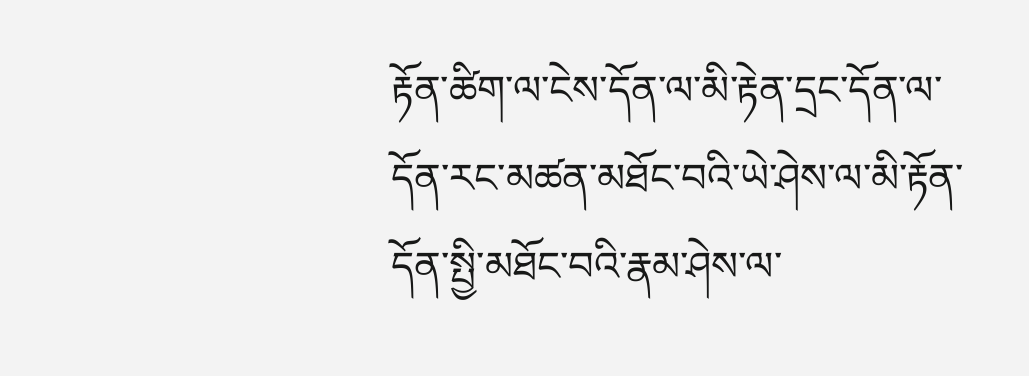རྟོན་ཚིག་ལ་ངེས་དོན་ལ་མི་རྟེན་དྲང་དོན་ལ་དོན་རང་མཚན་མཐོང་བའི་ཡེ་ཤེས་ལ་མི་རྟོན་དོན་སྤྱི་མཐོང་བའི་རྣམ་ཤེས་ལ་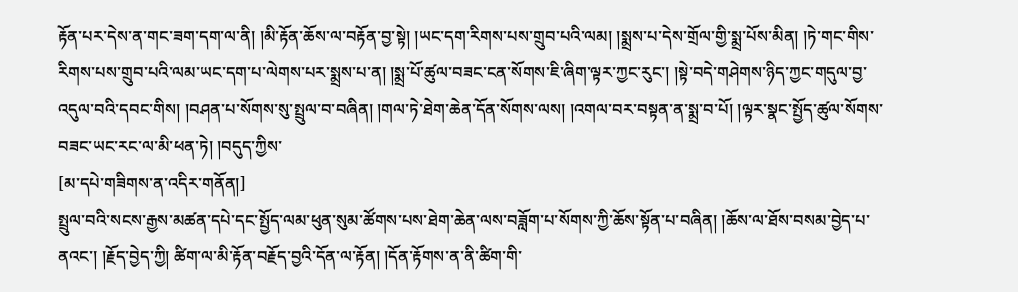རྟོན་པར་དེས་ན་གང་ཟག་དག་ལ་ནི། །མི་རྟོན་ཆོས་ལ་བརྟོན་བྱ་སྟེ། །ཡང་དག་རིགས་པས་གྲུབ་པའི་ལམ། །སྨྲས་པ་དེས་གྲོལ་གྱི་སྨྲ་པོས་མིན། །ཏེ་གང་གིས་རིགས་པས་གྲུབ་པའི་ལམ་ཡང་དག་པ་ལེགས་པར་སྨྲས་པ་ན། །སྨྲ་པོ་ཚུལ་བཟང་ངན་སོགས་ཇི་ཞིག་ལྟར་ཀྱང་རུང་། །སྟེ་བདེ་གཤེགས་ཉིད་ཀྱང་གདུལ་བྱ་འདུལ་བའི་དབང་གིས། །བཤན་པ་སོགས་སུ་སྤྲུལ་བ་བཞིན། །གལ་ཏེ་ཐེག་ཆེན་དོན་སོགས་ལས། །འགལ་བར་བསྟན་ན་སྨྲ་བ་པོ། །ལྟར་སྣང་སྤྱོད་ཚུལ་སོགས་བཟང་ཡང་རང་ལ་མི་ཕན་ཏེ། །བདུད་ཀྱིས་
[མ་དཔེ་གཟིགས་ན་འདིར་གནོན།]
སྤྲུལ་བའི་སངས་རྒྱས་མཚན་དཔེ་དང་སྤྱོད་ལམ་ཕུན་སུམ་ཚོགས་པས་ཐེག་ཆེན་ལས་བཟློག་པ་སོགས་ཀྱི་ཆོས་སྟོན་པ་བཞིན། །ཆོས་ལ་ཐོས་བསམ་བྱེད་པ་ནའང་། །རྗོད་བྱེད་ཀྱི། ཚིག་ལ་མི་རྟོན་བརྗོད་བྱའི་དོན་ལ་རྟོན། །དོན་རྟོགས་ན་ནི་ཚིག་གི་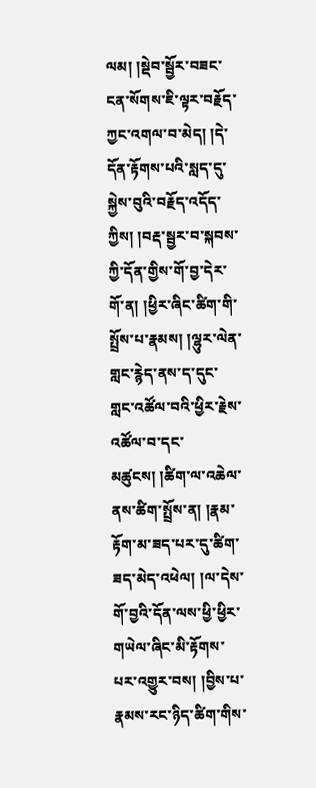ལམ། །སྡེབ་སྦྱོར་བཟང་ངན་སོགས་ཇི་ལྟར་བརྗོད་ཀྱང་འགལ་བ་མེད། །དེ་དོན་རྟོགས་པའི་སླད་དུ་སྐྱེས་བུའི་བརྗོད་འདོད་ཀྱིས། །བརྡ་སྦྱར་བ་སྐབས་ཀྱི་དོན་གྱིས་གོ་བྱ་དེར་གོ་ན། །ཕྱིར་ཞིང་ཚིག་གི་སྤྲོས་པ་རྣམས། །ལྷུར་ལེན་གླང་རྙེད་ནས་ད་དུང་གླང་འཚོལ་བའི་ཕྱིར་རྗེས་འཚོལ་བ་དང་མཚུངས། །ཚིག་ལ་འཆེལ་ནས་ཚིག་སྤྲོས་ན། །རྣམ་རྟོག་མ་ཟད་པར་དུ་ཚིག་ཟད་མེད་འཕེལ། །ལ་དེས་གོ་བྱའི་དོན་ལས་ཕྱི་ཕྱིར་གཡེལ་ཞིང་མི་རྟོགས་པར་འགྱུར་བས། །བྱིས་པ་རྣམས་རང་ཉིད་ཚིག་གིས་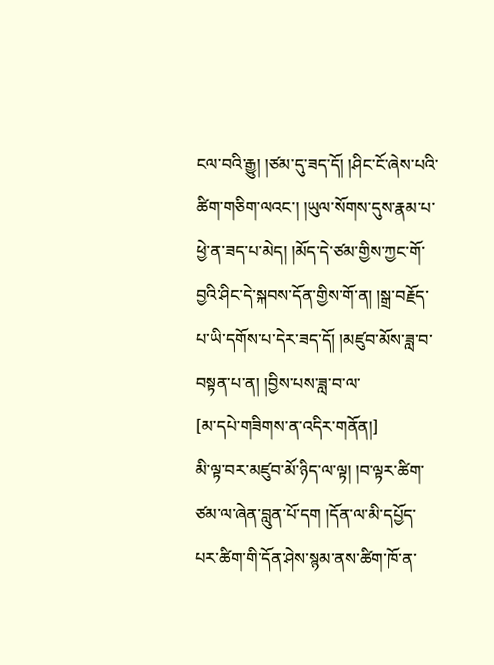ངལ་བའི་རྒྱུ། །ཙམ་དུ་ཟད་དོ། །ཤིང་ངོ་ཞེས་པའི་ཚིག་གཅིག་ལའང་། །ཡུལ་སོགས་དུས་རྣམ་པ་ཕྱེ་ན་ཟད་པ་མེད། །མོད་དེ་ཙམ་གྱིས་ཀྱང་གོ་བྱའི་ཤིང་དེ་སྐབས་དོན་གྱིས་གོ་ན། །སྒྲ་བརྗོད་པ་ཡི་དགོས་པ་དེར་ཟད་དོ། །མཛུབ་མོས་ཟླ་བ་བསྟན་པ་ན། །བྱིས་པས་ཟླ་བ་ལ་
[མ་དཔེ་གཟིགས་ན་འདིར་གནོན།]
མི་ལྟ་བར་མཛུབ་མོ་ཉིད་ལ་ལྟ། །བ་ལྟར་ཚིག་ཙམ་ལ་ཞེན་བླུན་པོ་དག །དོན་ལ་མི་དཔྱོད་པར་ཚིག་གི་དོན་ཤེས་སྙམ་ནས་ཚིག་ཁོ་ན་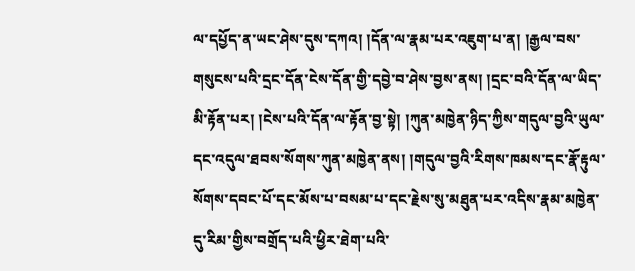ལ་དཔྱོད་ན་ཡང་ཤེས་དུས་དཀའ། །དོན་ལ་རྣམ་པར་འཇུག་པ་ན། །རྒྱལ་བས་གསུངས་པའི་དྲང་དོན་ངེས་དོན་གྱི་དབྱེ་བ་ཤེས་བྱས་ནས། །དྲང་བའི་དོན་ལ་ཡིད་མི་རྟོན་པར། །ངེས་པའི་དོན་ལ་རྟོན་བྱ་སྟེ། །ཀུན་མཁྱེན་ཉིད་ཀྱིས་གདུལ་བྱའི་ཡུལ་དང་འདུལ་ཐབས་སོགས་ཀུན་མཁྱེན་ནས། །གདུལ་བྱའི་རིགས་ཁམས་དང་རྣོ་རྟུལ་སོགས་དབང་པོ་དང་མོས་པ་བསམ་པ་དང་རྗེས་སུ་མཐུན་པར་འདིས་རྣམ་མཁྱེན་དུ་རིམ་གྱིས་བགྲོད་པའི་ཕྱིར་ཐེག་པའི་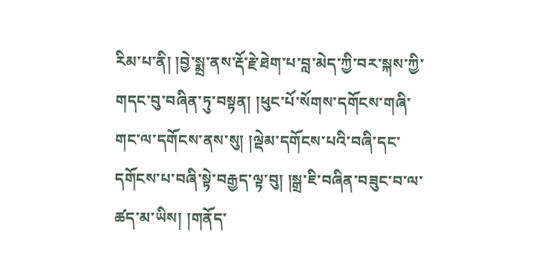རིམ་པ་ནི། །བྱེ་སྨྲ་ནས་རྡོ་རྗེ་ཐེག་པ་བླ་མེད་ཀྱི་བར་སྐས་ཀྱི་གདང་བུ་བཞིན་ཏུ་བསྟན། །ཕུང་པོ་སོགས་དགོངས་གཞི་གང་ལ་དགོངས་ནས་སུ། །ལྡེམ་དགོངས་པའི་བཞི་དང་དགོངས་པ་བཞི་སྟེ་བརྒྱད་ལྟ་བུ། །སྒྲ་ཇི་བཞིན་བཟུང་བ་ལ་ཚད་མ་ཡིས། །གནོད་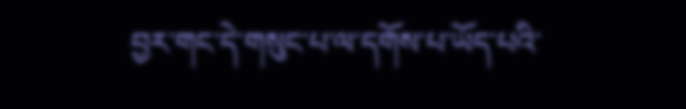བྱར་གང་དེ་གསུང་པ་ལ་དགོས་པ་ཡོད་པའི་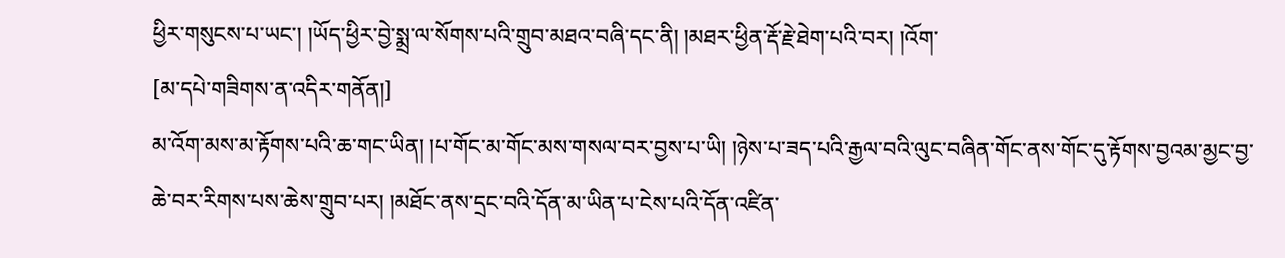ཕྱིར་གསུངས་པ་ཡང་། །ཡོད་ཕྱིར་བྱེ་སྨྲ་ལ་སོགས་པའི་གྲུབ་མཐའ་བཞི་དང་ནི། །མཐར་ཕྱིན་རྡོ་རྗེ་ཐེག་པའི་བར། །འོག་
[མ་དཔེ་གཟིགས་ན་འདིར་གནོན།]
མ་འོག་མས་མ་རྟོགས་པའི་ཆ་གང་ཡིན། །པ་གོང་མ་གོང་མས་གསལ་བར་བྱས་པ་ཡི། །ཉེས་པ་ཟད་པའི་རྒྱལ་བའི་ལུང་བཞིན་གོང་ནས་གོང་དུ་རྟོགས་བྱའམ་མྱང་བྱ་ཆེ་བར་རིགས་པས་ཆེས་གྲུབ་པར། །མཐོང་ནས་དྲང་བའི་དོན་མ་ཡིན་པ་ངེས་པའི་དོན་འཛིན་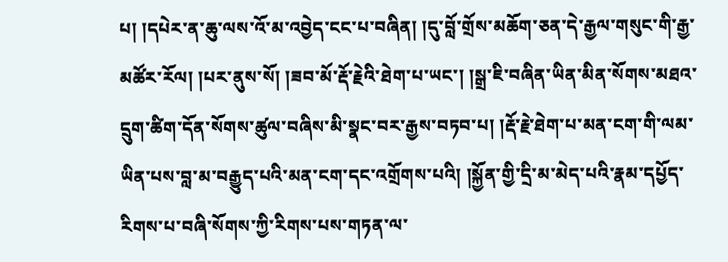པ། །དཔེར་ན་ཆུ་ལས་འོ་མ་འབྱེད་ངང་པ་བཞིན། །དུ་བློ་གྲོས་མཆོག་ཅན་དེ་རྒྱལ་གསུང་གི་རྒྱ་མཚོར་རོལ། །པར་ནུས་སོ། །ཟབ་མོ་རྡོ་རྗེའི་ཐེག་པ་ཡང་། །སྒྲ་ཇི་བཞིན་ཡིན་མིན་སོགས་མཐའ་དྲུག་ཚིག་དོན་སོགས་ཚུལ་བཞིས་མི་སྣང་བར་རྒྱས་བཏབ་པ། །རྡོ་རྗེ་ཐེག་པ་མན་ངག་གི་ལམ་ཡིན་པས་བླ་མ་བརྒྱུད་པའི་མན་ངག་དང་འགྲོགས་པའི། །སྐྱོན་གྱི་དྲི་མ་མེད་པའི་རྣམ་དཔྱོད་རིགས་པ་བཞི་སོགས་ཀྱི་རིགས་པས་གཏན་ལ་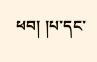ཕབ། །པ་དང་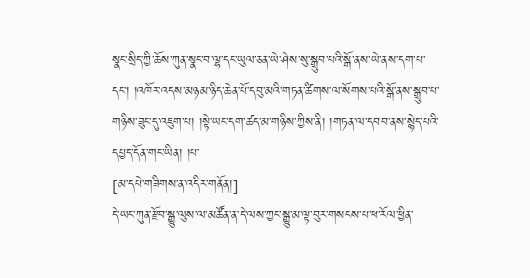སྣང་སྲིད་ཀྱི་ཆོས་ཀུན་སྣང་བ་ལྷ་དང་ཡུལ་ཅན་ཡེ་ཤེས་སུ་སྒྲུབ་པའི་སྒོ་ནས་ཡེ་ནས་དག་པ་དང་། །འཁོར་འདས་མཉམ་ཉིད་ཆེན་པོ་དབུ་མའི་གཏན་ཚིགས་ལ་སོགས་པའི་སྒོ་ནས་སྒྲུབ་པ་གཉིས་ཟུང་དུ་འཇུག་པ། །སྟེ་ཡང་དག་ཚད་མ་གཉིས་ཀྱིས་ནི། །གཏན་ལ་དབབ་ནས་སྙེད་པའི་དཔྱད་དོན་གང་ཡིན། །པ་
[མ་དཔེ་གཟིགས་ན་འདིར་གནོན།]
དེ་ཡང་ཀུན་རྫོབ་སྒྱུ་ལུས་ལ་མཚོན་ན་དེ་ལས་ཀྱང་སྒྱུ་མ་ལྟ་བུར་གསངས་པ་ཕ་རོལ་ཕྱིན་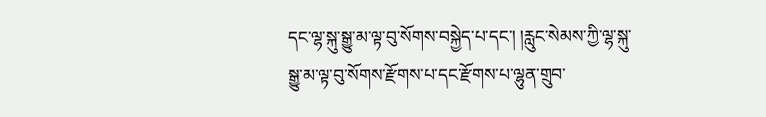དང་ལྷ་སྐུ་སྒྱུ་མ་ལྟ་བུ་སོགས་བསྐྱེད་པ་དང་། །རླུང་སེམས་ཀྱི་ལྷ་སྐུ་སྒྱུ་མ་ལྟ་བུ་སོགས་རྫོགས་པ་དང་རྫོགས་པ་ལྷུན་གྲུབ་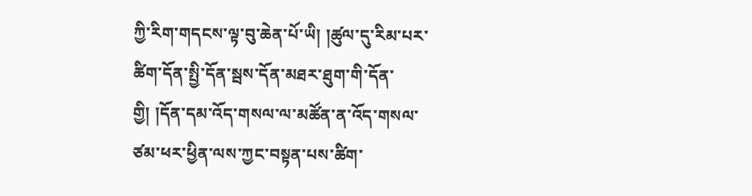ཀྱི་རིག་གདངས་ལྟ་བུ་ཆེན་པོ་ཡི། །ཚུལ་དུ་རིམ་པར་ཚིག་དོན་སྤྱི་དོན་སྦས་དོན་མཐར་ཐུག་གི་དོན་གྱི། །དོན་དམ་འོད་གསལ་ལ་མཚོན་ན་འོད་གསལ་ཙམ་ཕར་ཕྱིན་ལས་ཀྱང་བསྟན་པས་ཚིག་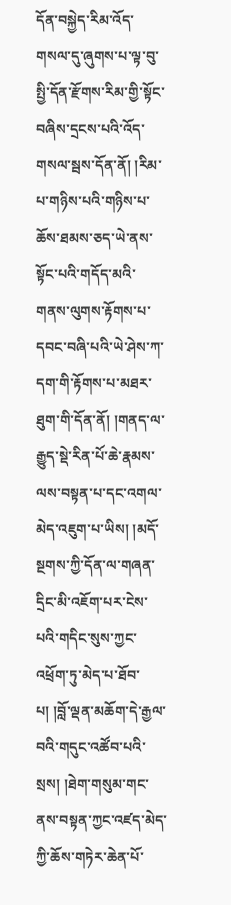དོན་བསྐྱེད་རིམ་འོད་གསལ་དུ་ཞུགས་པ་ལྟ་བུ་སྤྱི་དོན་རྫོགས་རིམ་གྱི་སྟོང་བཞིས་དྲངས་པའི་འོད་གསལ་སྦས་དོན་ནོ། །རིམ་པ་གཉིས་པའི་གཉིས་པ་ཆོས་ཐམས་ཅད་ཡེ་ནས་སྟོང་པའི་གདོད་མའི་གནས་ལུགས་རྟོགས་པ་དབང་བཞི་པའི་ཡེ་ཤེས་ཀ་དག་གི་རྟོགས་པ་མཐར་ཐུག་གི་དོན་ནོ། །གནད་ལ་རྒྱུད་སྡེ་རིན་པོ་ཆེ་རྣམས་ལས་བསྟན་པ་དང་འགལ་མེད་འཇུག་པ་ཡིས། །མདོ་སྔགས་ཀྱི་དོན་ལ་གཞན་དྲིང་མི་འཇོག་པར་ངེས་པའི་གདིང་སུས་ཀྱང་འཕྲོག་ཏུ་མེད་པ་ཐོབ་པ། །བློ་ལྡན་མཆོག་དེ་རྒྱལ་བའི་གདུང་འཚོབ་པའི་སྲས། །ཐེག་གསུམ་གང་ནས་བསྟན་ཀྱང་འཛད་མེད་ཀྱི་ཆོས་གཏེར་ཆེན་པོ་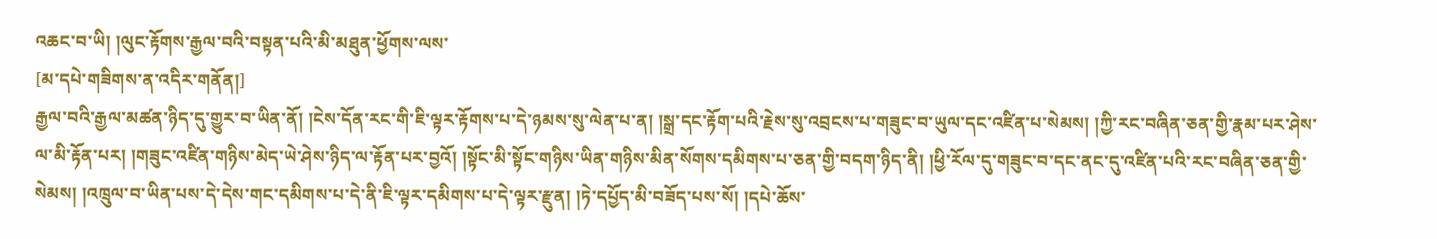འཆང་བ་ཡི། །ལུང་རྟོགས་རྒྱལ་བའི་བསྟན་པའི་མི་མཐུན་ཕྱོགས་ལས་
[མ་དཔེ་གཟིགས་ན་འདིར་གནོན།]
རྒྱལ་བའི་རྒྱལ་མཚན་ཉིད་དུ་གྱུར་བ་ཡིན་ནོ། །ངེས་དོན་རང་གི་ཇི་ལྟར་རྟོགས་པ་དེ་ཉམས་སུ་ལེན་པ་ན། །སྒྲ་དང་རྟོག་པའི་རྗེས་སུ་འབྲངས་པ་གཟུང་བ་ཡུལ་དང་འཛིན་པ་སེམས། །ཀྱི་རང་བཞིན་ཅན་གྱི་རྣམ་པར་ཤེས་ལ་མི་རྟོན་པར། །གཟུང་འཛིན་གཉིས་མེད་ཡེ་ཤེས་ཉིད་ལ་རྟོན་པར་བྱའོ། །སྟོང་མི་སྟོང་གཉིས་ཡིན་གཉིས་མིན་སོགས་དམིགས་པ་ཅན་གྱི་བདག་ཉིད་ནི། །ཕྱི་རོལ་དུ་གཟུང་བ་དང་ནང་དུ་འཛིན་པའི་རང་བཞིན་ཅན་གྱི་སེམས། །འཁྲུལ་བ་ཡིན་པས་དེ་དེས་གང་དམིགས་པ་དེ་ནི་ཇི་ལྟར་དམིགས་པ་དེ་ལྟར་རྫུན། །ཏེ་དཔྱོད་མི་བཟོད་པས་སོ། །དཔེ་ཆོས་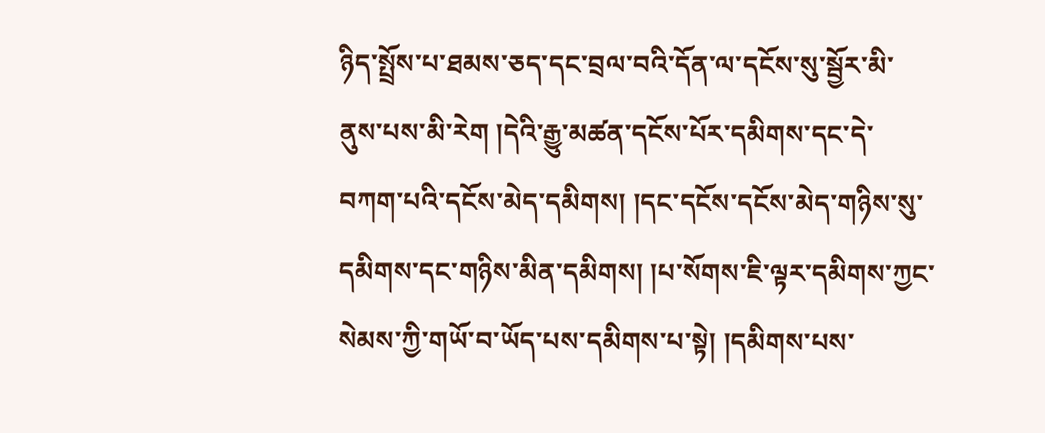ཉིད་སྤྲོས་པ་ཐམས་ཅད་དང་བྲལ་བའི་དོན་ལ་དངོས་སུ་སྦྱོར་མི་ནུས་པས་མི་རེག །དེའི་རྒྱུ་མཚན་དངོས་པོར་དམིགས་དང་དེ་བཀག་པའི་དངོས་མེད་དམིགས། །དང་དངོས་དངོས་མེད་གཉིས་སུ་དམིགས་དང་གཉིས་མིན་དམིགས། །པ་སོགས་ཇི་ལྟར་དམིགས་ཀྱང་སེམས་ཀྱི་གཡོ་བ་ཡོད་པས་དམིགས་པ་སྟེ། །དམིགས་པས་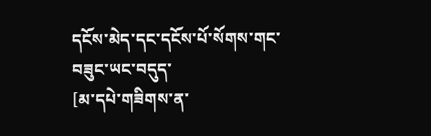དངོས་མེད་དང་དངོས་པོ་སོགས་གང་བཟུང་ཡང་བདུད་
[མ་དཔེ་གཟིགས་ན་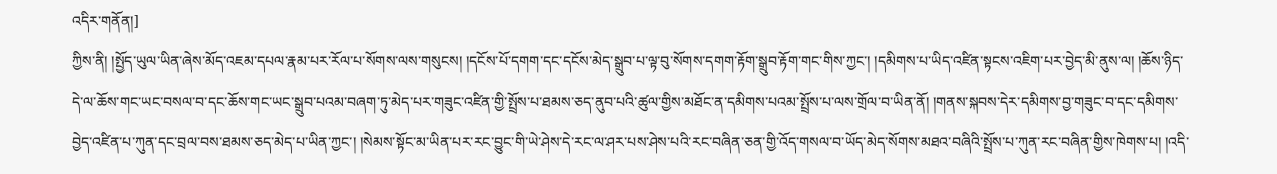འདིར་གནོན།]
ཀྱིས་ནི། །སྤྱོད་ཡུལ་ཡིན་ཞེས་མོད་འཇམ་དཔལ་རྣམ་པར་རོལ་པ་སོགས་ལས་གསུངས། །དངོས་པོ་དགག་དང་དངོས་མེད་སྒྲུབ་པ་ལྟ་བུ་སོགས་དགག་རྟོག་སྒྲུབ་རྟོག་གང་གིས་ཀྱང་། །དམིགས་པ་ཡིད་འཛིན་སྟངས་འཇིག་པར་བྱེད་མི་ནུས་ལ། །ཆོས་ཉིད་དེ་ལ་ཆོས་གང་ཡང་བསལ་བ་དང་ཆོས་གང་ཡང་སྒྲུབ་པའམ་བཞག་ཏུ་མེད་པར་གཟུང་འཛིན་གྱི་སྤྲོས་པ་ཐམས་ཅད་ནུབ་པའི་ཚུལ་གྱིས་མཐོང་ན་དམིགས་པའམ་སྤྲོས་པ་ལས་གྲོལ་བ་ཡིན་ནོ། །གནས་སྐབས་དེར་དམིགས་བྱ་གཟུང་བ་དང་དམིགས་བྱེད་འཛིན་པ་ཀུན་དང་བྲལ་བས་ཐམས་ཅད་མེད་པ་ཡིན་ཀྱང་། །སེམས་སྟོང་མ་ཡིན་པར་རང་བྱུང་གི་ཡེ་ཤེས་དེ་རང་ལ་ཤར་པས་ཤེས་པའི་རང་བཞིན་ཅན་གྱི་འོད་གསལ་བ་ཡོད་མེད་སོགས་མཐའ་བཞིའི་སྤྲོས་པ་ཀུན་རང་བཞིན་གྱིས་ཁེགས་པ། །འདི་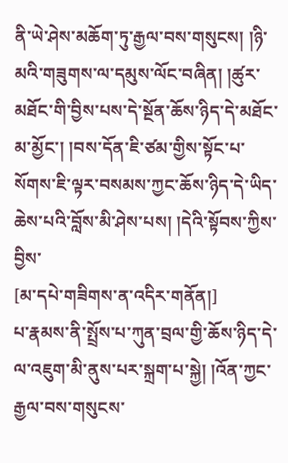ནི་ཡེ་ཤེས་མཆོག་ཏུ་རྒྱལ་བས་གསུངས། །ཉི་མའི་གཟུགས་ལ་དམུས་ལོང་བཞིན། །ཚུར་མཐོང་གི་བྱིས་པས་དེ་སྔོན་ཆོས་ཉིད་དེ་མཐོང་མ་མྱོང་། །བས་དོན་ཇི་ཙམ་གྱིས་སྟོང་པ་སོགས་ཇི་ལྟར་བསམས་ཀྱང་ཆོས་ཉིད་དེ་ཡིད་ཆེས་པའི་བློས་མི་ཤེས་པས། །དེའི་སྟོབས་ཀྱིས་བྱིས་
[མ་དཔེ་གཟིགས་ན་འདིར་གནོན།]
པ་རྣམས་ནི་སྤྲོས་པ་ཀུན་བྲལ་གྱི་ཆོས་ཉིད་དེ་ལ་འཇུག་མི་ནུས་པར་སྐྲག་པ་སྐྱེ། །འོན་ཀྱང་རྒྱལ་བས་གསུངས་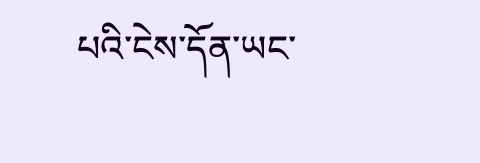པའི་ངེས་དོན་ཡང་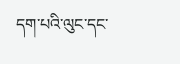དག་པའི་ལུང་དང་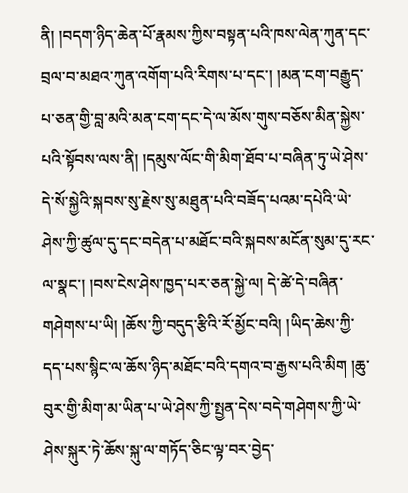ནི། །བདག་ཉིད་ཆེན་པོ་རྣམས་ཀྱིས་བསྟན་པའི་ཁས་ལེན་ཀུན་དང་བྲལ་བ་མཐའ་ཀུན་འགོག་པའི་རིགས་པ་དང་། །མན་ངག་བརྒྱུད་པ་ཅན་གྱི་བླ་མའི་མན་ངག་དང་དེ་ལ་མོས་གུས་བཅོས་མིན་སྐྱེས་པའི་སྟོབས་ལས་ནི། །དམུས་ལོང་གི་མིག་ཐོབ་པ་བཞིན་ཏུ་ཡེ་ཤེས་དེ་སོ་སྐྱེའི་སྐབས་སུ་རྗེས་སུ་མཐུན་པའི་བཟོད་པའམ་དཔེའི་ཡེ་ཤེས་ཀྱི་ཚུལ་དུ་དང་བདེན་པ་མཐོང་བའི་སྐབས་མངོན་སུམ་དུ་རང་ལ་སྣང་། །བས་ངེས་ཤེས་ཁྱད་པར་ཅན་སྐྱེ་ལ། དེ་ཚེ་དེ་བཞིན་གཤེགས་པ་ཡི། །ཆོས་ཀྱི་བདུད་རྩིའི་རོ་མྱོང་བའི། །ཡིད་ཆེས་ཀྱི་དད་པས་སྙིང་ལ་ཆོས་ཉིད་མཐོང་བའི་དགའ་བ་རྒྱས་པའི་མིག །ཆུ་བུར་གྱི་མིག་མ་ཡིན་པ་ཡེ་ཤེས་ཀྱི་སྤྱན་དེས་བདེ་གཤེགས་ཀྱི་ཡེ་ཤེས་སྐུར་ཏེ་ཆོས་སྐུ་ལ་གཏོད་ཅིང་ལྟ་བར་བྱེད་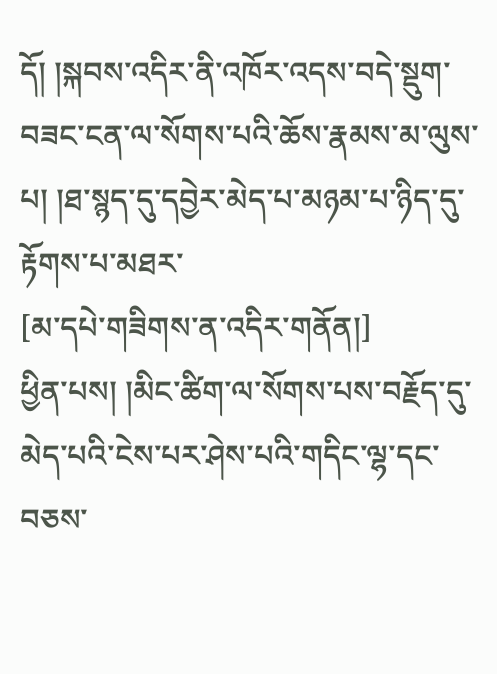དོ། །སྐབས་འདིར་ནི་འཁོར་འདས་བདེ་སྡུག་བཟང་ངན་ལ་སོགས་པའི་ཆོས་རྣམས་མ་ལུས་པ། །ཐ་སྙད་དུ་དབྱེར་མེད་པ་མཉམ་པ་ཉིད་དུ་རྟོགས་པ་མཐར་
[མ་དཔེ་གཟིགས་ན་འདིར་གནོན།]
ཕྱིན་པས། །མིང་ཚིག་ལ་སོགས་པས་བརྗོད་དུ་མེད་པའི་ངེས་པར་ཤེས་པའི་གདིང་ལྷ་དང་བཅས་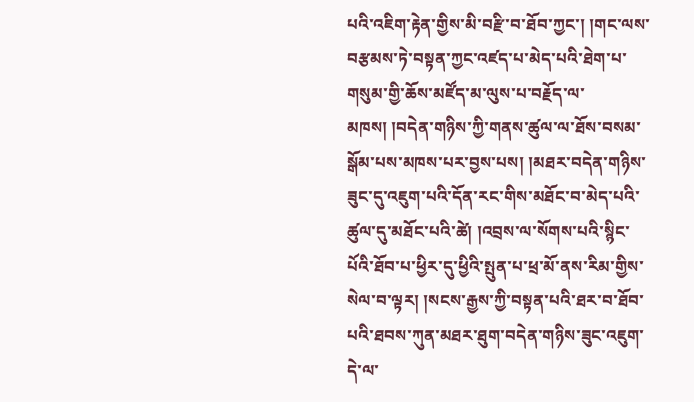པའི་འཇིག་རྟེན་གྱིས་མི་བརྫི་བ་ཐོབ་ཀྱང་། །གང་ལས་བརྩམས་ཏེ་བསྟན་ཀྱང་འཛད་པ་མེད་པའི་ཐེག་པ་གསུམ་གྱི་ཆོས་མཛོད་མ་ལུས་པ་བརྗོད་ལ་མཁས། །བདེན་གཉིས་ཀྱི་གནས་ཚུལ་ལ་ཐོས་བསམ་སྒོམ་པས་མཁས་པར་བྱས་པས། །མཐར་བདེན་གཉིས་ཟུང་དུ་འཇུག་པའི་དོན་རང་གིས་མཐོང་བ་མེད་པའི་ཚུལ་དུ་མཐོང་པའི་ཚེ། །འབྲས་ལ་སོགས་པའི་སྙིང་པོའི་ཐོབ་པ་ཕྱིར་དུ་ཕྱིའི་སྤུན་པ་ཕྲ་མོ་ནས་རིམ་གྱིས་སེལ་བ་ལྟར། །སངས་རྒྱས་ཀྱི་བསྟན་པའི་ཐར་བ་ཐོབ་པའི་ཐབས་ཀུན་མཐར་ཐུག་བདེན་གཉིས་ཟུང་འཇུག་དེ་ལ་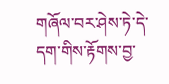གཞོལ་བར་ཤེས་ཏེ་དེ་དག་གིས་རྟོགས་བྱ་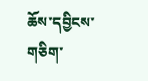ཆོས་དབྱིངས་གཅིག་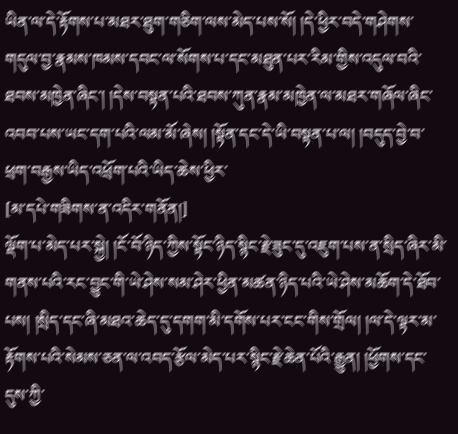ཡིན་ལ་དེ་རྟོགས་པ་མཐར་ཐུག་གཅིག་ལས་མེད་པས་སོ། །དེ་ཕྱིར་བདེ་གཤེགས་གདུལ་བྱ་རྣམས་ཁམས་དབང་ལ་སོགས་པ་དང་མཐུན་པར་རིམ་གྱིས་འདུལ་བའི་ཐབས་མཁྱེན་ཞིང་། །དེས་བསྟན་པའི་ཐབས་ཀུན་རྣམ་མཁྱེན་ལ་མཐར་གཞོལ་ཞིང་འབབ་པས་ཡང་དག་པའི་ལམ་མོ་ཞེས། །སྟོན་དང་དེ་ཡི་བསྟན་པ་ལ། །བདུད་བྱེ་བ་ཕྲག་བརྒྱས་ཡིད་འཕྲོག་པའི་ཡིད་ཆེས་ཕྱིར་
[མ་དཔེ་གཟིགས་ན་འདིར་གནོན།]
ལྡོག་པ་མེད་པར་སྐྱེ། །ངོ་བོ་ཉིད་ཀྱིས་སྟོང་ཉིད་སྙིང་རྗེ་ཟུང་དུ་འཇུག་པས་ན་སྲིད་ཞིར་མི་གནས་པའི་རང་བྱུང་གི་ཡེ་ཤེས་སམ་ཤེར་ཕྱིན་མཚན་ཉིད་པའི་ཡེ་ཤེས་མཆོག་དེ་ཐོབ་པས། །སྲིད་དང་ཞི་མཐའ་ཆེད་དུ་དགག་མི་དགོས་པར་ངང་གིས་གྲོལ། །ལ་དེ་ལྟར་མ་རྟོགས་པའི་སེམས་ཅན་ལ་འབད་རྩོལ་མེད་པར་སྙིང་རྗེ་ཆེན་པོའི་རྒྱུན། །ཕྱོགས་དང་དུས་ཀྱི་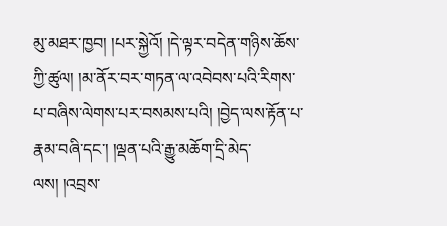མུ་མཐར་ཁྱབ། །པར་སྐྱེའོ། །དེ་ལྟར་བདེན་གཉིས་ཆོས་ཀྱི་ཚུལ། །མ་ནོར་བར་གཏན་ལ་འབེབས་པའི་རིགས་པ་བཞིས་ལེགས་པར་བསམས་པའི། །བྱེད་ལས་རྟོན་པ་རྣམ་བཞི་དང་། །ལྡན་པའི་རྒྱུ་མཆོག་དྲི་མེད་ལས། །འབྲས་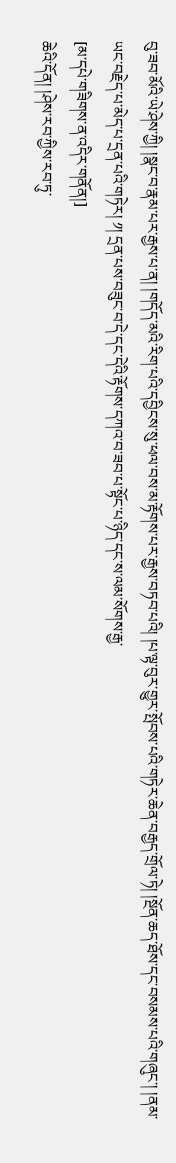བུ་ཟབ་མོའི་ཡེ་ཤེས་ཀྱི། །སྣང་བ་རྣམ་པར་རྒྱས་པ་ན། །གདོད་མའི་རིག་པའི་དབྱིངས་སུ་ཕལ་བས་མ་རྟོགས་པར་རྒྱས་བཏབ་པའི། །པ་ལྟ་བུར་གྱུར་སྤོབས་པའི་གཏེར་ཆེན་བརྒྱད་གྲོལ་ཏེ། །སྔོན་ཆད་ཐོས་དང་བསམས་པའི་གཞུང་། །ནམ་ཡང་བརྗེད་པ་མེད་པ་དྲན་པའི་གཏེར། ༡། དྲན་པས་བཟུང་བ་དེ་དང་དེའི་རྟོགས་དཀའ་བ་ཟབ་པ་སྟོང་པ་ཉིད་དང་ས་ལམ་སོགས་རྒྱ་
[མ་དཔེ་གཟིགས་ན་འདིར་གནོན།]
ཆེའི་དོན། །ཤེས་རབ་ཀྱིས་རབ་ཏུ་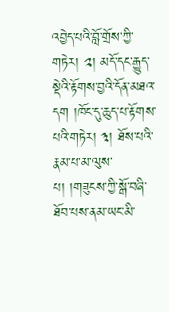འབྱེད་པའི་བློ་གྲོས་ཀྱི་གཏེར། ༢། མདོ་དང་རྒྱུད་སྡེའི་རྟོགས་བྱའི་དོན་མཐའ་དག །ཁོང་དུ་ཆུད་པ་རྟོགས་པའི་གཏེར། ༣། ཐོས་པའི་རྣམ་པ་མ་ལུས་པ། །གཟུངས་ཀྱི་སྒོ་བཞི་ཐོབ་པས་ནམ་ཡང་མི་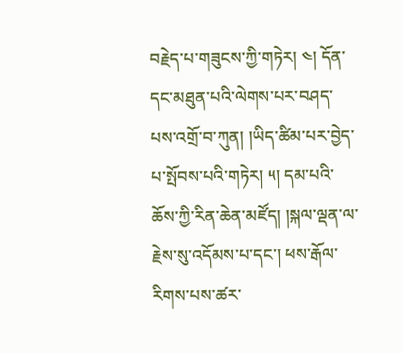བརྗེད་པ་གཟུངས་ཀྱི་གཏེར། ༤། དོན་དང་མཐུན་པའི་ལེགས་པར་བཤད་པས་འགྲོ་བ་ཀུན། །ཡིད་ཚིམ་པར་བྱེད་པ་སྤོབས་པའི་གཏེར། ༥། དམ་པའི་ཆོས་ཀྱི་རིན་ཆེན་མཛོད། །སྐལ་ལྡན་ལ་རྗེས་སུ་འདོམས་པ་དང་། ཕས་རྒོལ་རིགས་པས་ཚར་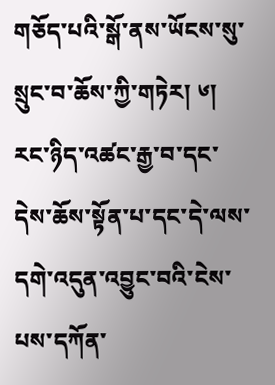གཅོད་པའི་སྒོ་ནས་ཡོངས་སུ་སྲུང་བ་ཆོས་ཀྱི་གཏེར། ༦། རང་ཉིད་འཚང་རྒྱ་བ་དང་དེས་ཆོས་སྟོན་པ་དང་དེ་ལས་དགེ་འདུན་འབྱུང་བའི་ངེས་པས་དཀོན་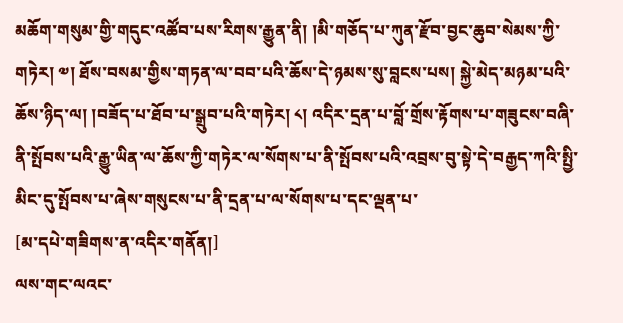མཆོག་གསུམ་གྱི་གདུང་འཚོབ་པས་རིགས་རྒྱུན་ནི། །མི་གཅོད་པ་ཀུན་རྫོབ་བྱང་ཆུབ་སེམས་ཀྱི་གཏེར། ༧། ཐོས་བསམ་གྱིས་གཏན་ལ་བབ་པའི་ཆོས་དེ་ཉམས་སུ་བླངས་པས། སྐྱེ་མེད་མཉམ་པའི་ཆོས་ཉིད་ལ། །བཟོད་པ་ཐོབ་པ་སྒྲུབ་པའི་གཏེར། ༨། འདིར་དྲན་པ་བློ་གྲོས་རྟོགས་པ་གཟུངས་བཞི་ནི་སྤོབས་པའི་རྒྱུ་ཡིན་ལ་ཆོས་ཀྱི་གཏེར་ལ་སོགས་པ་ནི་སྤོབས་པའི་འབྲས་བུ་སྟེ་དེ་བརྒྱད་ཀའི་སྤྱི་མིང་དུ་སྤོབས་པ་ཞེས་གསུངས་པ་ནི་དྲན་པ་ལ་སོགས་པ་དང་ལྡན་པ་
[མ་དཔེ་གཟིགས་ན་འདིར་གནོན།]
ལས་གང་ལའང་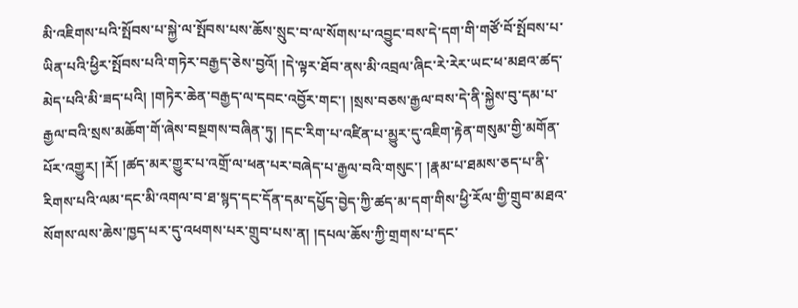མི་འཇིགས་པའི་སྤོབས་པ་སྐྱེ་ལ་སྤོབས་པས་ཆོས་སྲུང་བ་ལ་སོགས་པ་འབྱུང་བས་དེ་དག་གི་གཙོ་བོ་སྤོབས་པ་ཡིན་པའི་ཕྱིར་སྤོབས་པའི་གཏེར་བརྒྱད་ཅེས་བྱའོ། །དེ་ལྟར་ཐོབ་ནས་མི་འབྲལ་ཞིང་རེ་རེར་ཡང་ཕ་མཐའ་ཚད་མེད་པའི་མི་ཟད་པའི། །གཏེར་ཆེན་བརྒྱད་ལ་དབང་འབྱོར་གང་། །སྲས་བཅས་རྒྱལ་བས་དེ་ནི་སྐྱེས་བུ་དམ་པ་རྒྱལ་བའི་སྲས་མཆོག་གོ་ཞེས་བསྔགས་བཞིན་ཏུ། །དང་རིག་པ་འཛིན་པ་མྱུར་དུ་འཇིག་རྟེན་གསུམ་གྱི་མགོན་པོར་འགྱུར། །རོ། །ཚད་མར་གྱུར་པ་འགྲོ་ལ་ཕན་པར་བཞེད་པ་རྒྱལ་བའི་གསུང་། །རྣམ་པ་ཐམས་ཅད་པ་ནི་རིགས་པའི་ལམ་དང་མི་འགལ་བ་ཐ་སྙད་དང་དོན་དམ་དཔྱོད་བྱེད་ཀྱི་ཚད་མ་དག་གིས་ཕྱི་རོལ་གྱི་གྲུབ་མཐའ་སོགས་ལས་ཆེས་ཁྱད་པར་དུ་འཕགས་པར་གྲུབ་པས་ན། །དཔལ་ཆོས་ཀྱི་གྲགས་པ་དང་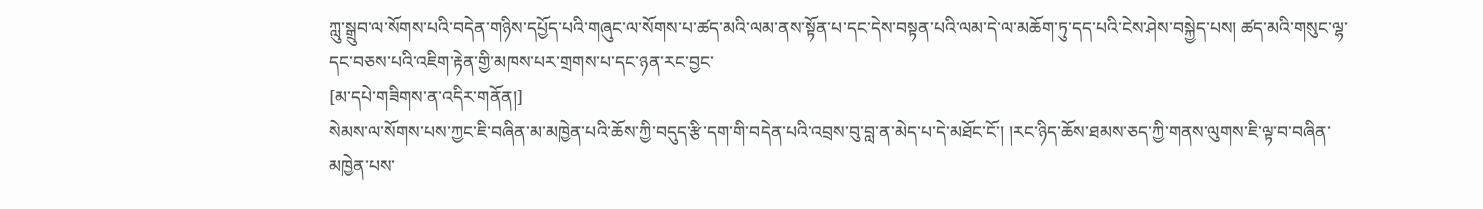ཀླུ་སྒྲུབ་ལ་སོགས་པའི་བདེན་གཉིས་དཔྱོད་པའི་གཞུང་ལ་སོགས་པ་ཚད་མའི་ལམ་ནས་སྟོན་པ་དང་དེས་བསྟན་པའི་ལམ་དེ་ལ་མཆོག་ཏུ་དད་པའི་ངེས་ཤེས་བསྐྱེད་པས། ཚད་མའི་གསུང་ལྷ་དང་བཅས་པའི་འཇིག་རྟེན་གྱི་མཁས་པར་གྲགས་པ་དང་ཉན་རང་བྱང་
[མ་དཔེ་གཟིགས་ན་འདིར་གནོན།]
སེམས་ལ་སོགས་པས་ཀྱང་ཇི་བཞིན་མ་མཁྱེན་པའི་ཆོས་ཀྱི་བདུད་རྩི་དག་གི་བདེན་པའི་འབྲས་བུ་བླ་ན་མེད་པ་དེ་མཐོང་ངོ་། །རང་ཉིད་ཆོས་ཐམས་ཅད་ཀྱི་གནས་ལུགས་ཇི་ལྟ་བ་བཞིན་མཁྱེན་པས་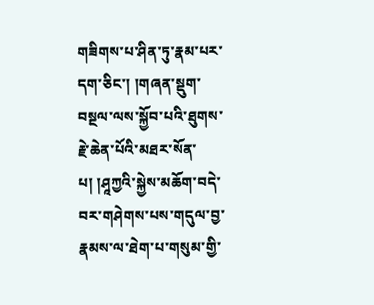གཟིགས་པ་ཤིན་ཏུ་རྣམ་པར་དག་ཅིང་། །གཞན་སྡུག་བསྔལ་ལས་སྐྱོབ་པའི་ཐུགས་རྗེ་ཆེན་པོའི་མཐར་སོན་པ། །ཤཱཀྱའི་སྐྱེས་མཆོག་བདེ་བར་གཤེགས་པས་གདུལ་བྱ་རྣམས་ལ་ཐེག་པ་གསུམ་གྱི་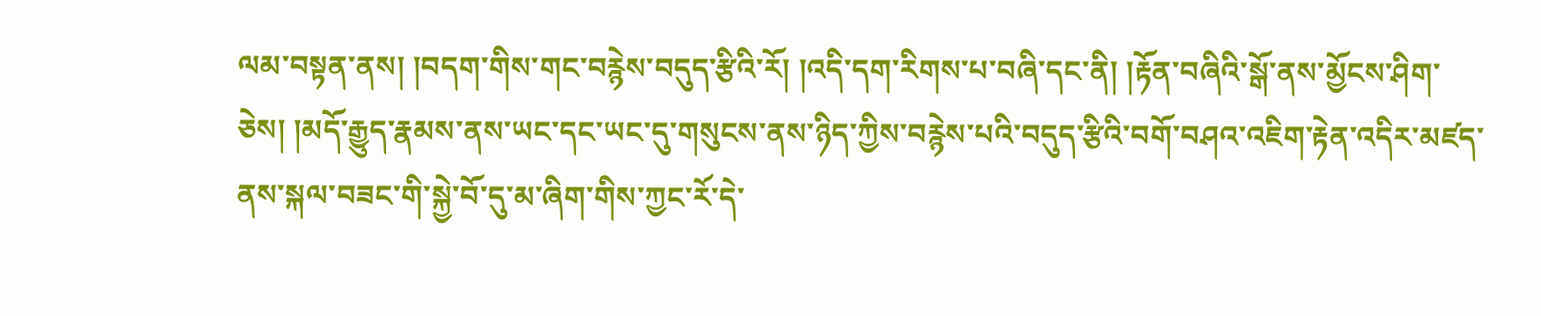ལམ་བསྟན་ནས། །བདག་གིས་གང་བརྙེས་བདུད་རྩིའི་རོ། །འདི་དག་རིགས་པ་བཞི་དང་ནི། །རྟོན་བཞིའི་སྒོ་ནས་མྱོངས་ཤིག་ཅེས། །མདོ་རྒྱུད་རྣམས་ནས་ཡང་དང་ཡང་དུ་གསུངས་ནས་ཉིད་ཀྱིས་བརྙེས་པའི་བདུད་རྩིའི་བགོ་བཤའ་འཇིག་རྟེན་འདིར་མཛད་ནས་སྐལ་བཟང་གི་སྐྱེ་བོ་དུ་མ་ཞིག་གིས་ཀྱང་རོ་དེ་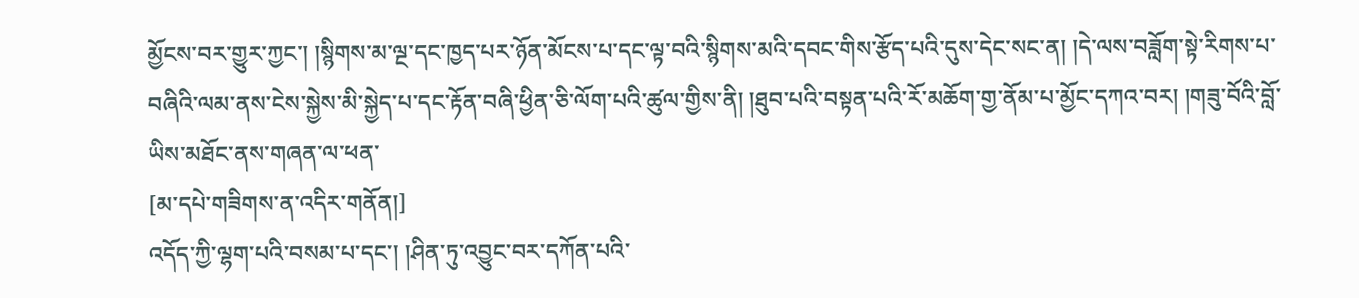མྱོངས་བར་གྱུར་ཀྱང་། །སྙིགས་མ་ལྔ་དང་ཁྱད་པར་ཉོན་མོངས་པ་དང་ལྟ་བའི་སྙིགས་མའི་དབང་གིས་རྩོད་པའི་དུས་དེང་སང་ན། །དེ་ལས་བཟློག་སྟེ་རིགས་པ་བཞིའི་ལམ་ནས་ངེས་སྐྱེས་མི་སྐྱེད་པ་དང་རྟོན་བཞི་ཕྱིན་ཅི་ལོག་པའི་ཚུལ་གྱིས་ནི། །ཐུབ་པའི་བསྟན་པའི་རོ་མཆོག་གྱ་ནོམ་པ་མྱོང་དཀའ་བར། །གཟུ་བོའི་བློ་ཡིས་མཐོང་ནས་གཞན་ལ་ཕན་
[མ་དཔེ་གཟིགས་ན་འདིར་གནོན།]
འདོད་ཀྱི་ལྷག་པའི་བསམ་པ་དང་། །ཤིན་ཏུ་འབྱུང་བར་དཀོན་པའི་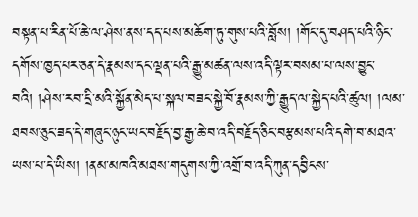བསྟན་པ་རིན་པོ་ཆེ་ལ་ཤེས་ནས་དད་པས་མཆོག་ཏུ་གུས་པའི་བློས། །གོང་དུ་བཤད་པའི་ཉིང་དགོས་ཁྱད་པར་ཅན་དེ་རྣམས་དང་ལྡན་པའི་རྒྱུ་མཚན་ལས་འདི་ལྟར་བསམ་པ་ལས་བྱུང་བའི། །ཤེས་རབ་དྲི་མའི་སྐྱོན་མེད་པ་སྐལ་བཟང་སྐྱེ་བོ་རྣམས་ཀྱི་རྒྱུད་ལ་སྐྱེད་པའི་ཚུལ། །ལམ་ཐབས་ཅུང་ཟད་དེ་གཞུང་ཉུང་ཡང་བརྗོད་བྱ་རྒྱ་ཆེ་བ་འདི་བརྗོད་ཅིང་བརྩམས་པའི་དགེ་བ་མཐའ་ཡས་པ་དེ་ཡིས། །ནམ་མཁའི་མཐས་གདུགས་ཀྱི་འགྲོ་བ་འདི་ཀུན་དབྱིངས་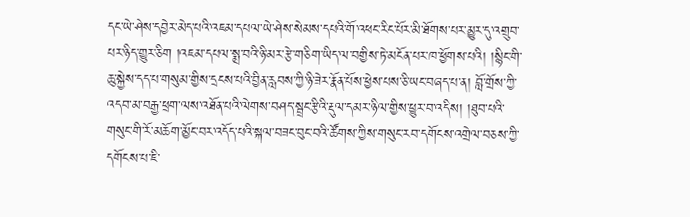དང་ཡེ་ཤེས་དབྱེར་མེད་པའི་འཇམ་དཔལ་ཡེ་ཤེས་སེམས་དཔའི་གོ་འཕང་རིང་པོར་མི་ཐོགས་པར་མྱུར་དུ་འགྲུབ་པར་ཉིད་གྱུར་ཅིག །འཇམ་དཔལ་སྨྲ་བའི་ཉི་མར་རྩེ་གཅིག་ཡིད་ལ་བགྱིས་ཏེ་མངོན་པར་ཁ་ཕྱོགས་པའི། །སྙིང་གི་ཆུ་སྐྱེས་དད་པ་གསུམ་གྱིས་དྲངས་པའི་བྱིན་རླབས་ཀྱི་ཉི་ཟེར་རྣོན་པོས་ཕྱེས་པས་ཅི་ཡང་བཞད་པ་ན། བློ་གྲོས་ཀྱི་འདབ་མ་བརྒྱ་ཕྲག་ལས་འཐོན་པའི་ལེགས་བཤད་སྦྲང་རྩིའི་རྡུལ་དམར་ཉིལ་གྱིས་ཕྱུར་བ་འདིས། །ཐུབ་པའི་གསུང་གི་རོ་མཆོག་མྱོང་བར་འདོད་པའི་སྐལ་བཟང་བུང་བའི་ཚོགས་ཀྱིས་གསུང་རབ་དགོངས་འགྲེལ་བཅས་ཀྱི་དགོངས་པ་ཇི་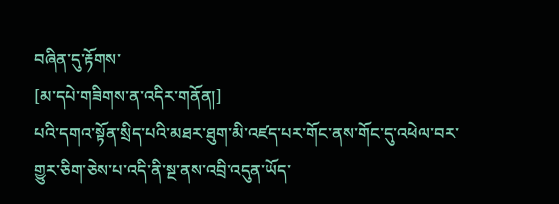བཞིན་དུ་རྟོགས་
[མ་དཔེ་གཟིགས་ན་འདིར་གནོན།]
པའི་དགའ་སྟོན་སྲིད་པའི་མཐར་ཐུག་མི་འཛད་པར་གོང་ནས་གོང་དུ་འཕེལ་བར་གྱུར་ཅིག་ཅེས་པ་འདི་ནི་སྔ་ནས་འབྲི་འདུན་ཡོད་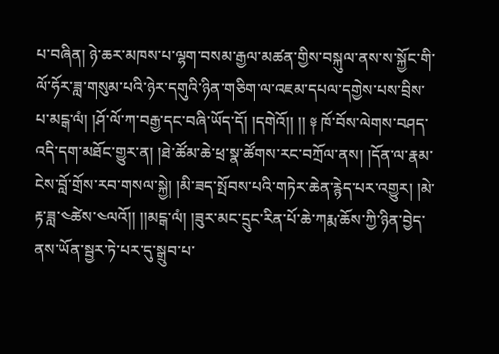པ་བཞིན། ཉེ་ཆར་མཁས་པ་ལྷག་བསམ་རྒྱལ་མཚན་གྱིས་བསྐུལ་ནས་ས་སྐྱོང་གི་ལོ་ཧོར་ཟླ་གསུམ་པའི་ཉེར་དགུའི་ཉིན་གཅིག་ལ་འཇམ་དཔལ་དགྱེས་པས་བྲིས་པ་མངྒ་ལཾ། །ཤོ་ལོ་ཀ་བརྒྱ་དང་བཞི་ཡོད་དོ། །དགེའོ།། །། ༈ ཁོ་བོས་ལེགས་བཤད་འདི་དག་མཐོང་གྱུར་ན། །ཐེ་ཚོམ་ཆེ་ཕྲ་སྣ་ཚོགས་རང་བཀྲོལ་ནས། །དོན་ལ་རྣམ་ངེས་བློ་གྲོས་རབ་གསལ་སྐྱེ། །མི་ཟད་སྤོབས་པའི་གཏེར་ཆེན་རྙེད་པར་འགྱུར། །མེ་རྟ་ཟླ་༤ཚེས་༤ལའོ།། །།མངྒ་ལཾ། །ཟུར་མང་དྲུང་རིན་པོ་ཆེ་ཀརྨ་ཆོས་ཀྱི་ཉིན་བྱེད་ནས་ཡོན་སྦྱར་ཏེ་པར་དུ་སྒྲུབ་པ་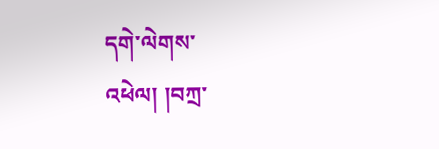དགེ་ལེགས་འཕེལ། །བཀྲ་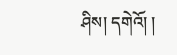ཤིས། དགེའོ། །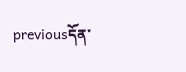previousདོན་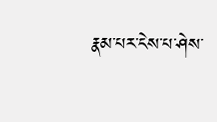རྣམ་པར་ངེས་པ་ཤེས་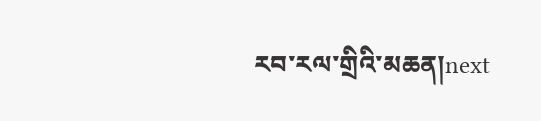རབ་རལ་གྲིའི་མཆན།next